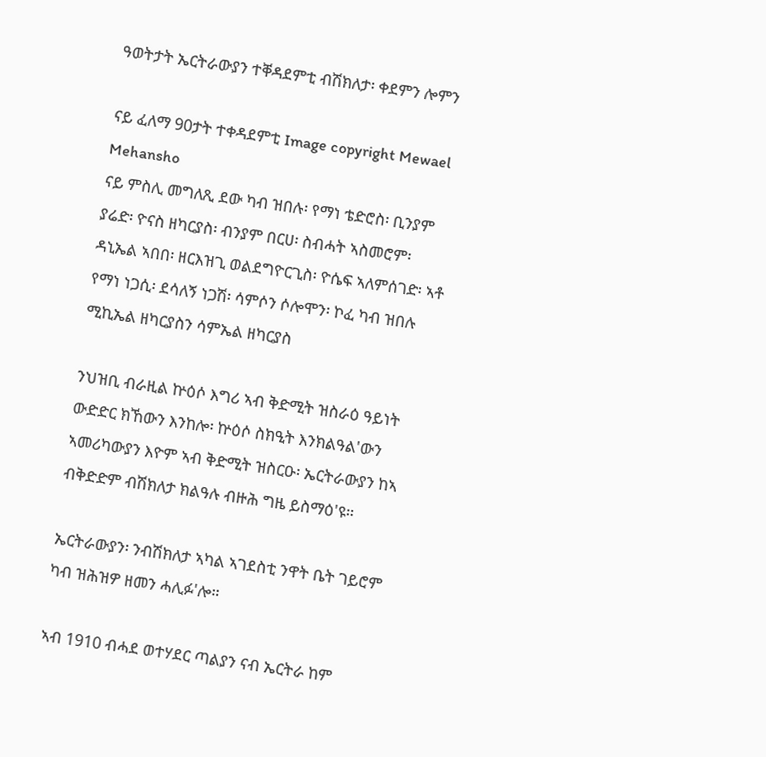ዓወትታት ኤርትራውያን ተቐዳደምቲ ብሽክለታ፡ ቀደምን ሎምን

ናይ ፈለማ 90ታት ተቀዳደምቲ Image copyright Mewael Mehansho
ናይ ምስሊ መግለጺ ደው ካብ ዝበሉ፡ የማነ ቴድሮስ፡ ቢንያም ያሬድ፡ ዮናስ ዘካርያስ፡ ብንያም በርሀ፡ ስብሓት ኣስመሮም፡ ዳኒኤል ኣበበ፡ ዘርእዝጊ ወልደግዮርጊስ፡ ዮሴፍ ኣለምሰገድ፡ ኣቶ የማነ ነጋሲ፡ ደሳለኝ ነጋሽ፡ ሳምሶን ሶሎሞን፡ ኮፈ ካብ ዝበሉ ሚኪኤል ዘካርያስን ሳምኤል ዘካርያስ

ንህዝቢ ብራዚል ኵዕሶ እግሪ ኣብ ቅድሚት ዝስራዕ ዓይነት ውድድር ክኸውን እንከሎ፡ ኵዕሶ ስክዒት እንክልዓል'ውን ኣመሪካውያን እዮም ኣብ ቅድሚት ዝስርዑ፡ ኤርትራውያን ከኣ ብቅድድም ብሽክለታ ክልዓሉ ብዙሕ ግዜ ይስማዕ'ዩ።

ኤርትራውያን፡ ንብሽክለታ ኣካል ኣገደስቲ ንዋት ቤት ገይሮም ካብ ዝሕዝዎ ዘመን ሓሊፉ'ሎ።

ኣብ 1910 ብሓደ ወተሃደር ጣልያን ናብ ኤርትራ ከም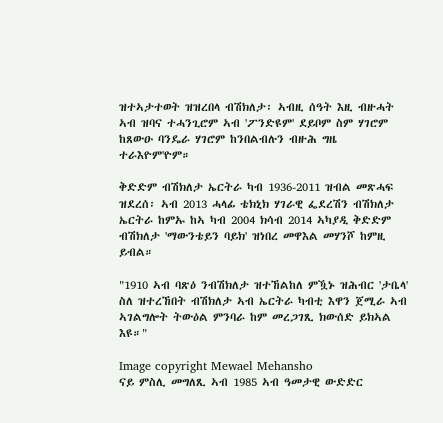ዝተኣታተወት ዝዝረበላ ብሽክለታ፡ ኣብዚ ሰዓት እዚ ብዙሓት ኣብ ዝባና ተሓንጊሮም ኣብ 'ፖንድዩም' ደይቦም ስም ሃገሮም ከጸውዑ ባንዴራ ሃገሮም ከንበልብሉን ብዙሕ ግዜ ተራእዮም'ዮም።

ቅድድም ብሽክለታ ኤርትራ ካብ 1936-2011 ዝብል መጽሓፍ ዝደረሰ፡ ኣብ 2013 ሓላፊ ቴክኒክ ሃገራዊ ፌደረሽን ብሽክለታ ኤርትራ ከምኡ ከኣ ካብ 2004 ክሳብ 2014 ኣካያዲ ቅድድም ብሽክለታ 'ማውንቴይን ባይክ' ዝነበረ መዋእል መሃንሾ ከምዚ ይብል።

"1910 ኣብ ባጽዕ ንብሽክለታ ዝተኸልከለ ምዃኑ ዝሕብር 'ታቤላ' ስለ ዝተረኸበት ብሽክለታ ኣብ ኤርትራ ካብቲ እዋን ጀሚራ ኣብ ኣገልግሎት ትውዕል ምንባራ ከም መረጋገጺ ክውሰድ ይክኣል እዩ።"

Image copyright Mewael Mehansho
ናይ ምስሊ መግለጺ ኣብ 1985 ኣብ ዓመታዊ ውድድር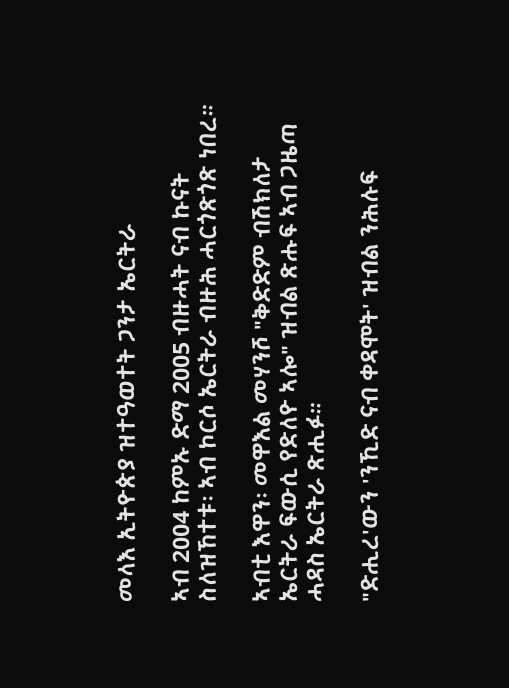መላእ ኢትዮጵያ ዝተዓወተት ጋንታ ኤርትራ

ኣብ 2004 ከምኡ ድማ 2005 ብዙሓት ናብ ኩናት ስለዝኸተቱ፡ ኣብ ኮርሶ ኤርትራ ብዙሕ ሓርጎጽጎጽ ነበረ።

ኣብቲ እዋን፡ መዋእል መሃንሾ "ቅድድም ብሽክለታ ኤርትራ ፍውሲ የድለዮ ኣሎ" ዝብል ጽሑፍ ኣብ ጋዜጣ ሓዳስ ኤርትራ ጽሒፉ።

"ድሒረ'ውን 'ንኺድ ናብ ቀዳሞት' ዝብል ንሕሉፍ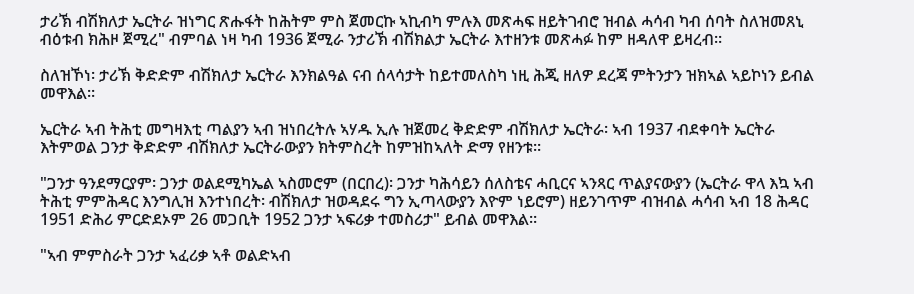ታሪኽ ብሽክለታ ኤርትራ ዝነግር ጽሑፋት ከሕትም ምስ ጀመርኩ ኣኪብካ ምሉእ መጽሓፍ ዘይትገብሮ ዝብል ሓሳብ ካብ ሰባት ስለዝመጸኒ ብዕቱብ ክሕዞ ጀሚረ" ብምባል ነዛ ካብ 1936 ጀሚራ ንታሪኽ ብሽክልታ ኤርትራ እተዘንቱ መጽሓፉ ከም ዘዳለዋ ይዛረብ።

ስለዝኾነ፡ ታሪኽ ቅድድም ብሽክለታ ኤርትራ እንክልዓል ናብ ሰላሳታት ከይተመለስካ ነዚ ሕጂ ዘለዎ ደረጃ ምትንታን ዝክኣል ኣይኮነን ይብል መዋእል።

ኤርትራ ኣብ ትሕቲ መግዛእቲ ጣልያን ኣብ ዝነበረትሉ ኣሃዱ ኢሉ ዝጀመረ ቅድድም ብሽክለታ ኤርትራ፡ ኣብ 1937 ብደቀባት ኤርትራ እትምወል ጋንታ ቅድድም ብሽክለታ ኤርትራውያን ክትምስረት ከምዝከኣለት ድማ የዘንቱ።

"ጋንታ ዓንደማርያም፡ ጋንታ ወልደሚካኤል ኣስመሮም (በርበረ)፡ ጋንታ ካሕሳይን ሰለስቴና ሓቢርና ኣንጻር ጥልያናውያን (ኤርትራ ዋላ እኳ ኣብ ትሕቲ ምምሕዳር እንግሊዝ እንተነበረት፡ ብሽክለታ ዝወዳደሩ ግን ኢጣላውያን እዮም ነይሮም) ዘይንገጥም ብዝብል ሓሳብ ኣብ 18 ሕዳር 1951 ድሕሪ ምርድደኦም 26 መጋቢት 1952 ጋንታ ኣፍሪቃ ተመስሪታ" ይብል መዋእል።

"ኣብ ምምስራት ጋንታ ኣፈሪቃ ኣቶ ወልድኣብ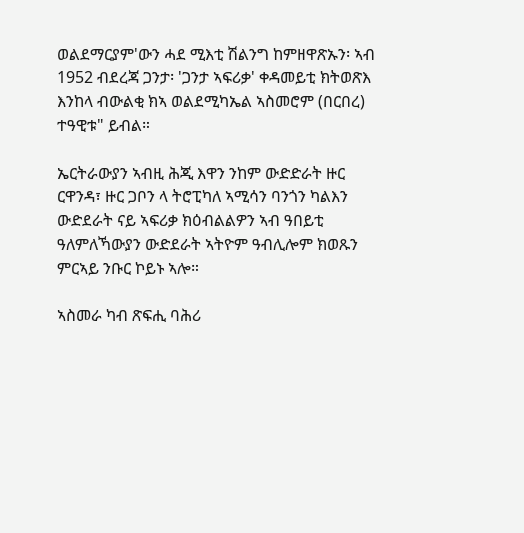ወልደማርያም'ውን ሓደ ሚእቲ ሽልንግ ከምዘዋጽኡን፡ ኣብ 1952 ብደረጃ ጋንታ፡ 'ጋንታ ኣፍሪቃ' ቀዳመይቲ ክትወጽእ እንከላ ብውልቂ ክኣ ወልደሚካኤል ኣስመሮም (በርበረ) ተዓዊቱ" ይብል።

ኤርትራውያን ኣብዚ ሕጂ እዋን ንከም ውድድራት ዙር ርዋንዳ፣ ዙር ጋቦን ላ ትሮፒካለ ኣሚሳን ባንጎን ካልእን ውድደራት ናይ ኣፍሪቃ ክዕብልልዎን ኣብ ዓበይቲ ዓለምለኻውያን ውድደራት ኣትዮም ዓብሊሎም ክወጹን ምርኣይ ንቡር ኮይኑ ኣሎ።

ኣስመራ ካብ ጽፍሒ ባሕሪ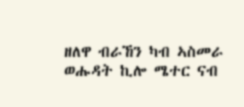ዘለዋ ብራኸን ካብ ኣስመራ ወሑዳት ኪሎ ሜተር ናብ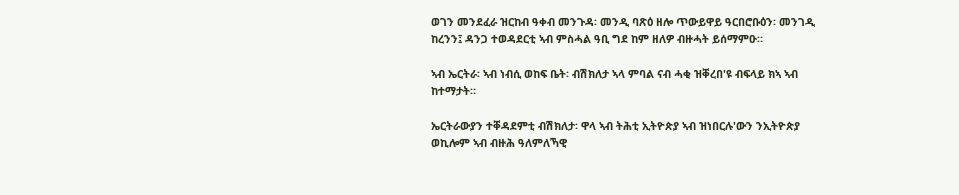ወገን መንደፈራ ዝርከብ ዓቀብ መንጉዳ፡ መንዲ ባጽዕ ዘሎ ጥውይዋይ ዓርበሮቡዕን፡ መንገዲ ከረንን፤ ዳንጋ ተወዳደርቲ ኣብ ምስሓል ዓቢ ግደ ከም ዘለዎ ብዙሓት ይሰማምዑ።

ኣብ ኤርትራ፡ ኣብ ነብሲ ወከፍ ቤት፡ ብሽክለታ ኣላ ምባል ናብ ሓቂ ዝቐረበ'ዩ ብፍላይ ክኣ ኣብ ከተማታት።

ኤርትራውያን ተቐዳደምቲ ብሽክለታ፡ ዋላ ኣብ ትሕቲ ኢትዮጵያ ኣብ ዝነበርሉ'ውን ንኢትዮጵያ ወኪሎም ኣብ ብዙሕ ዓለምለኻዊ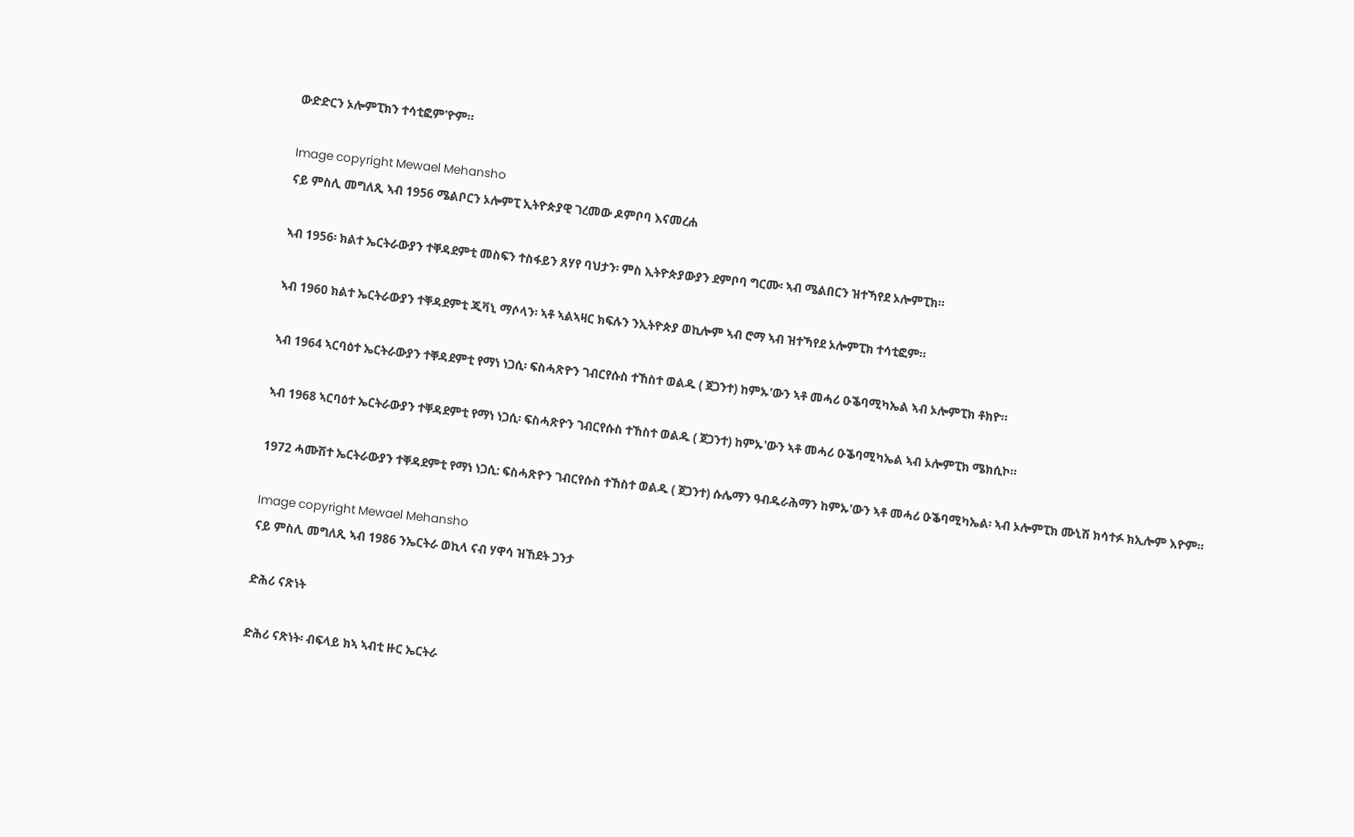ውድድርን ኦሎምፒክን ተሳቲፎም'ዮም።

Image copyright Mewael Mehansho
ናይ ምስሊ መግለጺ ኣብ 1956 ሜልቦርን ኦሎምፒ ኢትዮጵያዊ ገረመው ዶምቦባ እናመረሐ

ኣብ 1956፡ ክልተ ኤርትራውያን ተቐዳደምቲ መስፍን ተስፋይን ጸሃየ ባህታን፡ ምስ ኢትዮጵያውያን ደምቦባ ግርሙ፡ ኣብ ሜልበርን ዝተኻየደ ኦሎምፒክ።

ኣብ 1960 ክልተ ኤርትራውያን ተቐዳደምቲ ጂቫኒ ማሶላን፡ ኣቶ ኣልኣዛር ክፍሉን ንኢትዮጵያ ወኪሎም ኣብ ሮማ ኣብ ዝተኻየደ ኦሎምፒክ ተሳቲፎም።

ኣብ 1964 ኣርባዕተ ኤርትራውያን ተቐዳደምቲ የማነ ነጋሲ፡ ፍስሓጽዮን ገብርየሱስ ተኸስተ ወልዱ ( ጀጋንተ) ከምኡ'ውን ኣቶ መሓሪ ዑቕባሚካኤል ኣብ ኦሎምፒክ ቶክዮ።

ኣብ 1968 ኣርባዕተ ኤርትራውያን ተቐዳደምቲ የማነ ነጋሲ፡ ፍስሓጽዮን ገብርየሱስ ተኸስተ ወልዱ ( ጀጋንተ) ከምኡ'ውን ኣቶ መሓሪ ዑቕባሚካኤል ኣብ ኦሎምፒክ ሜክሲኮ።

1972 ሓሙሽተ ኤርትራውያን ተቐዳደምቲ የማነ ነጋሲ: ፍስሓጽዮን ገብርየሱስ ተኸስተ ወልዱ ( ጀጋንተ) ሱሌማን ዓብዱራሕማን ከምኡ'ውን ኣቶ መሓሪ ዑቕባሚካኤል፡ ኣብ ኦሎምፒክ ሙኒሽ ክሳተፉ ክኢሎም እዮም።

Image copyright Mewael Mehansho
ናይ ምስሊ መግለጺ ኣብ 1986 ንኤርትራ ወኪላ ናብ ሃዋሳ ዝኸደት ጋንታ

ድሕሪ ናጽነት

ድሕሪ ናጽነት፡ ብፍላይ ክኣ ኣብቲ ዙር ኤርትራ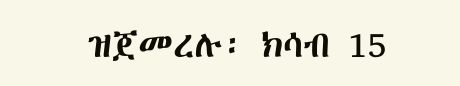ዝጀመረሉ፡ ክሳብ 15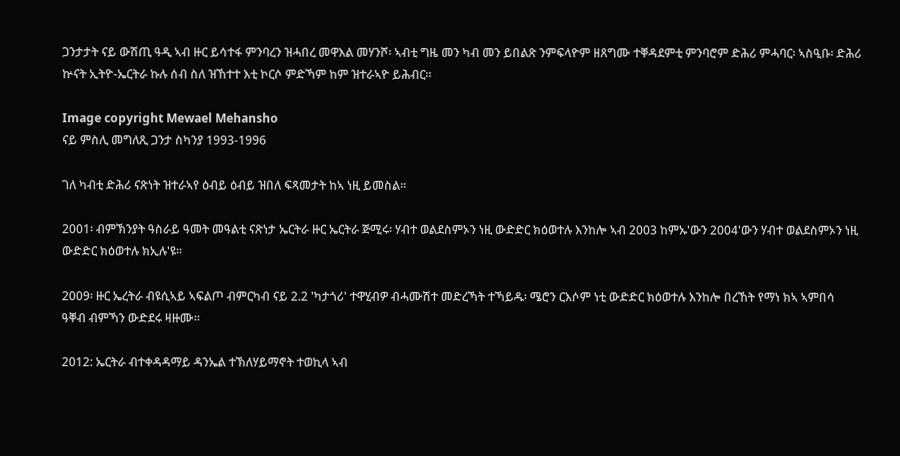ጋንታታት ናይ ውሽጢ ዓዲ ኣብ ዙር ይሳተፋ ምንባረን ዝሓበረ መዋእል መሃንሾ፡ ኣብቲ ግዜ መን ካብ መን ይበልጽ ንምፍላዮም ዘጸግሙ ተቐዳደምቲ ምንባሮም ድሕሪ ምሓባር፡ ኣስዒቡ፡ ድሕሪ ኵናት ኢትዮ-ኤርትራ ኩሉ ሰብ ስለ ዝኸተተ እቲ ኮርሶ ምድኻም ከም ዝተራኣዮ ይሕብር።

Image copyright Mewael Mehansho
ናይ ምስሊ መግለጺ ጋንታ ስካንያ 1993-1996

ገለ ካብቲ ድሕሪ ናጽነት ዝተራኣየ ዕብይ ዕብይ ዝበለ ፍጻመታት ከኣ ነዚ ይመስል።

2001፡ ብምኽንያት ዓስራይ ዓመት መዓልቲ ናጽነታ ኤርትራ ዙር ኤርትራ ጅሚሩ፡ ሃብተ ወልደስምኦን ነዚ ውድድር ክዕወተሉ እንከሎ ኣብ 2003 ከምኡ'ውን 2004'ውን ሃብተ ወልደስምኦን ነዚ ውድድር ክዕወተሉ ክኢሉ'ዩ።

2009፡ ዙር ኤረትራ ብዩሲኣይ ኣፍልጦ ብምርካብ ናይ 2.2 'ካታጎሪ' ተዋሂብዎ ብሓሙሽተ መድረኻት ተኻይዱ፡ ሜሮን ርእሶም ነቲ ውድድር ክዕወተሉ እንከሎ በረኸት የማነ ክኣ ኣምበሳ ዓቐብ ብምኻን ውድደሩ ዛዙሙ።

2012: ኤርትራ ብተቀዳዳማይ ዳንኤል ተኽለሃይማኖት ተወኪላ ኣብ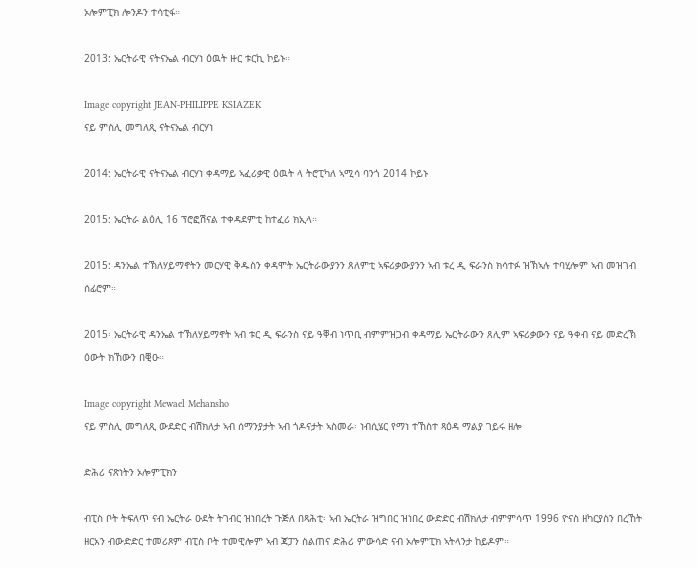ኦሎምፒክ ሎንዶን ተሳቲፋ።

2013: ኤርትራዊ ናትናኤል ብርሃነ ዕዉት ዙር ቱርኪ ኮይኑ።

Image copyright JEAN-PHILIPPE KSIAZEK
ናይ ምስሊ መግለጺ ናትናኤል ብርሃነ

2014: ኤርትራዊ ናትናኤል ብርሃነ ቀዳማይ ኣፈሪቃዊ ዕዉት ላ ትሮፒካለ ኣሚሳ ባንጎ 2014 ኮይኑ

2015: ኤርትራ ልዕሊ 16 ፕሮፎሽናል ተቀዳደምቲ ከተፈሪ ክኢላ።

2015: ዳንኤል ተኽለሃይማኖትን መርሃዊ ቅዱስን ቀዳሞት ኤርትራውያንን ጸለምቲ ኣፍሪቃውያንን ኣብ ቱረ ዲ ፍራንስ ክሳተፉ ዝኽኣሉ ተባሂሎም ኣብ መዝገብ ሰፊሮም።

2015፡ ኤርትራዊ ዳንኤል ተኽለሃይማኖት ኣብ ቱር ዲ ፍራንስ ናይ ዓቐብ ነጥቢ ብምምዝጋብ ቀዳማይ ኤርትራውን ጸሊም ኣፍሪቃውን ናይ ዓቀብ ናይ መድረኽ ዕውት ክኸውን በቒዑ።

Image copyright Mewael Mehansho
ናይ ምስሊ መግለጺ ውደድር ብሽክለታ ኣብ ሰማንያታት ኣብ ጎዶናታት ኣስመራ፡ ነብሲሄር የማነ ተኸስተ ጻዕዳ ማልያ ገይሩ ዘሎ

ድሕሪ ናጽነትን ኦሎምፒክን

ብፒስ ቦት ትፍለጥ ናብ ኤርትራ ዑደት ትገብር ዝነበረት ጉጅለ በጻሕቲ፡ ኣብ ኤርትራ ዝግበር ዝነበረ ውድድር ብሽክለታ ብምምሳጥ 1996 ዮናስ ዘካርያስን በረኸት ዘርአን ብውድድር ተመሪጾም ብፒስ ቦት ተመዊሎም ኣብ ጃፓን ስልጠና ድሕሪ ምውሳድ ናብ ኦሎምፒክ ኣትላንታ ከይዶም።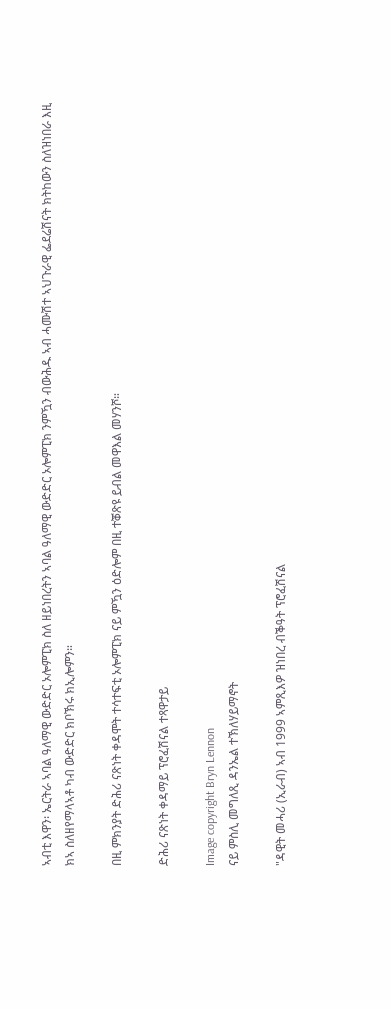ኣብቲ እዋን፡ ኤርትራ ኣባል ዓለማዊ ውድድር ኦሎምፒክ ስለ ዘይነበረትን ኣባል ዓለማዊ ውድድር ኦሎምፒክ ንምዃን ብውሕዱ ኣብ ሓሙሽተ ኣህጉራዊ ፌደሬሽናት ክትከውን ስለዝነበራ እዚ ክኣ ስለዘየማላኣቶ ካብ ውድድር ክቦኽሩ ክኢሎምን።

በዚ ምክንያት ድሕሪ ናጽነት ቀዳሞት ተሳተፍቲ ኦሎምፒክ ናይ ምዃን ዕድሎም በዚ ተቖጽዩ ይብል መዋእል መሃንሾ።

ድሕሪ ናጽነት ቀዳማይ ፕሮፈሽናል ተጻዋታይ

Image copyright Bryn Lennon
ናይ ምስሊ መግለጺ ዳንኤል ተኽለሃይማኖት

"ዳዊት መሓሪ (ኢራብ) ኣብ 1999 ኣምጺእዎ ዝነበረ ብቕዓት ፕሮፈሽናል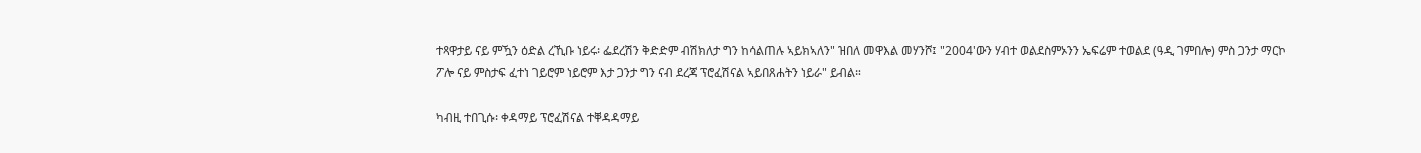ተጻዋታይ ናይ ምዃን ዕድል ረኺቡ ነይሩ፡ ፌደረሽን ቅድድም ብሽክለታ ግን ከሳልጠሉ ኣይክኣለን" ዝበለ መዋእል መሃንሾ፤ "2004'ውን ሃብተ ወልደስምኦንን ኤፍሬም ተወልደ (ዓዲ ገምበሎ) ምስ ጋንታ ማርኮ ፖሎ ናይ ምስታፍ ፈተነ ገይሮም ነይሮም እታ ጋንታ ግን ናብ ደረጃ ፕሮፈሽናል ኣይበጸሐትን ነይራ" ይብል።

ካብዚ ተበጊሱ፡ ቀዳማይ ፕሮፈሽናል ተቐዳዳማይ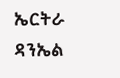ኤርትራ ዳንኤል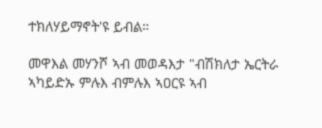ተክለሃይማኖት'ዩ ይብል።

መዋእል መሃንሾ ኣብ መወዳእታ "ብሽክለታ ኤርትራ ኣካይድኡ ምሉእ ብምሉእ ኣዐርዩ ኣብ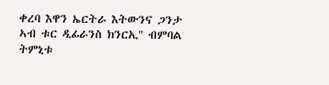ቀረባ እዋን ኤርትራ እትውንና ጋንታ ኣብ ቱር ዲፊራንስ ክንርኢ" ብምባል ትምኒቱ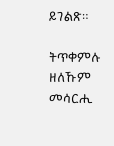ይገልጽ።

ትጥቀምሉ ዘለኹም መሳርሒ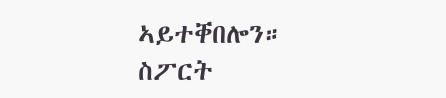ኣይተቐበሎን።
ስፖርት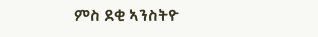ምስ ደቂ ኣንስትዮ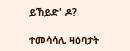ይኸይድ' ዶ?

ተመሳሳሊ ዛዕባታት